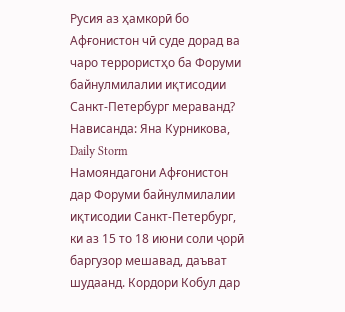Русия аз ҳамкорӣ бо Афғонистон чӣ суде дорад ва чаро террористҳо ба Форуми байнулмилалии иқтисодии Санкт-Петербург мераванд?
Нависанда: Яна Курникова, Daily Storm
Намояндагони Афғонистон дар Форуми байнулмилалии иқтисодии Санкт-Петербург, ки аз 15 то 18 июни соли ҷорӣ баргузор мешавад, даъват шудаанд. Кордори Кобул дар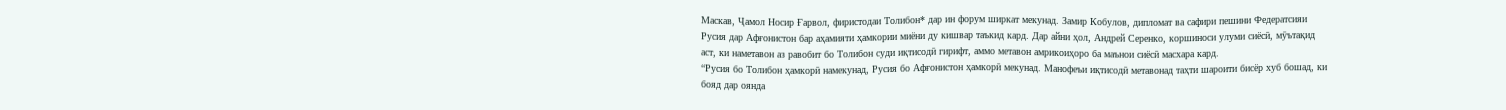Маскав, Ҷамол Носир Ғарвол, фиристодаи Толибон* дар ин форум ширкат мекунад. Замир Кобулов, дипломат ва сафири пешини Федератсияи Русия дар Афғонистон бар аҳамияти ҳамкории миёни ду кишвар таъкид кард. Дар айни ҳол, Андрей Серенко, коршиноси улуми сиёсӣ, мӯътақид аст, ки наметавон аз равобит бо Толибон суди иқтисодӣ гирифт, аммо метавон амрикоиҳоро ба маънои сиёсӣ масхара кард.
“Русия бо Толибон ҳамкорӣ намекунад, Русия бо Афғонистон ҳамкорӣ мекунад. Манофеъи иқтисодӣ метавонад таҳти шароити бисёр хуб бошад, ки бояд дар оянда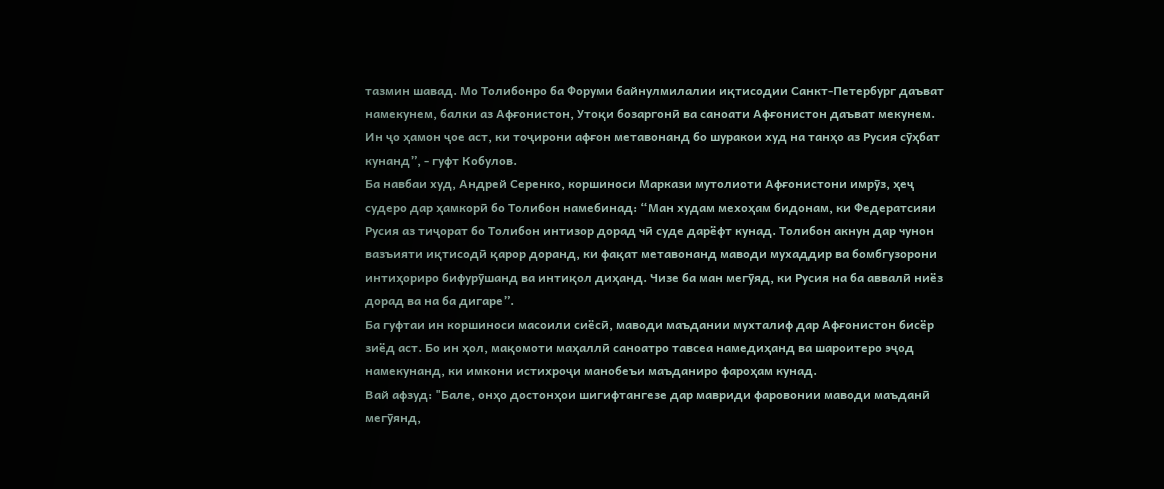тазмин шавад. Мо Толибонро ба Форуми байнулмилалии иқтисодии Санкт-Петербург даъват намекунем, балки аз Афғонистон, Утоқи бозаргонӣ ва саноати Афғонистон даъват мекунем. Ин ҷо ҳамон ҷое аст, ки тоҷирони афғон метавонанд бо шуракои худ на танҳо аз Русия сӯҳбат кунанд”, - гуфт Кобулов.
Ба навбаи худ, Андрей Серенко, коршиноси Маркази мутолиоти Афғонистони имрӯз, ҳеҷ судеро дар ҳамкорӣ бо Толибон намебинад: “Ман худам мехоҳам бидонам, ки Федератсияи Русия аз тиҷорат бо Толибон интизор дорад чӣ суде дарёфт кунад. Толибон акнун дар чунон вазъияти иқтисодӣ қарор доранд, ки фақат метавонанд маводи мухаддир ва бомбгузорони интиҳориро бифурӯшанд ва интиқол диҳанд. Чизе ба ман мегӯяд, ки Русия на ба аввалӣ ниёз дорад ва на ба дигаре”.
Ба гуфтаи ин коршиноси масоили сиёсӣ, маводи маъдании мухталиф дар Афғонистон бисёр зиёд аст. Бо ин ҳол, мақомоти маҳаллӣ саноатро тавсеа намедиҳанд ва шароитеро эҷод намекунанд, ки имкони истихроҷи манобеъи маъданиро фароҳам кунад.
Вай афзуд: "Бале, онҳо достонҳои шигифтангезе дар мавриди фаровонии маводи маъданӣ мегӯянд,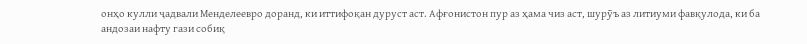онҳо кулли ҷадвали Менделеевро доранд, ки иттифоқан дуруст аст. Афғонистон пур аз ҳама чиз аст, шурӯъ аз литиуми фавқулода, ки ба андозаи нафту гази собиқ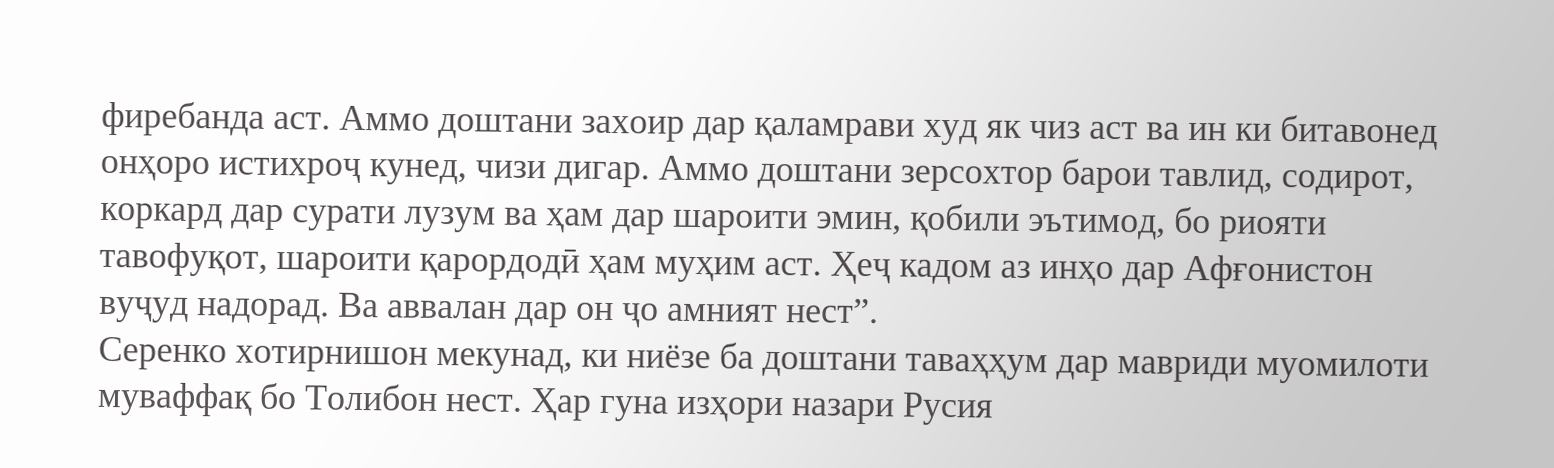фиребанда аст. Аммо доштани захоир дар қаламрави худ як чиз аст ва ин ки битавонед онҳоро истихроҷ кунед, чизи дигар. Аммо доштани зерсохтор барои тавлид, содирот, коркард дар сурати лузум ва ҳам дар шароити эмин, қобили эътимод, бо риояти тавофуқот, шароити қарордодӣ ҳам муҳим аст. Ҳеҷ кадом аз инҳо дар Афғонистон вуҷуд надорад. Ва аввалан дар он ҷо амният нест”.
Серенко хотирнишон мекунад, ки ниёзе ба доштани таваҳҳум дар мавриди муомилоти муваффақ бо Толибон нест. Ҳар гуна изҳори назари Русия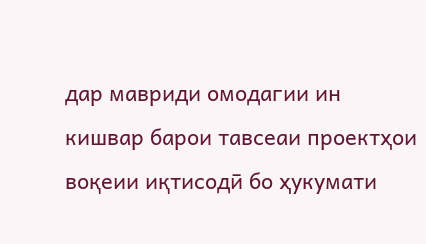дар мавриди омодагии ин кишвар барои тавсеаи проектҳои воқеии иқтисодӣ бо ҳукумати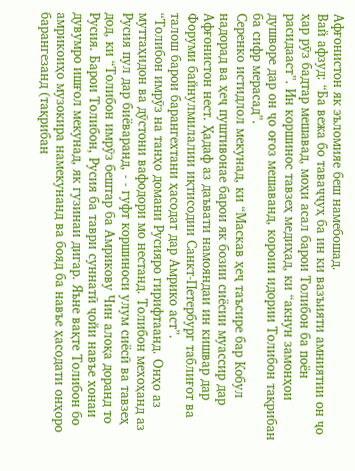Афғонистон як эъломияе беш намебошад.
Вай афзуд: “Ба вежа бо таваҷҷуҳ ба ин ки вазъияти амниятии он ҷо ҳар рӯз бадтар мешавад, моҳи асал барои Толибон ба поён расидааст”. Ин коршинос тавзеҳ медиҳад, ки “акнун замонҳои душворе дар он ҷо оғоз мешаванд, короии идории Толибон тақрибан ба сифр мерасад”.
Серенко истидлол мекунад, ки “Маскав ҳеҷ таъсире бар Кобул надорад ва ҳеҷ пуштивонае барои як бозии сиёсии муассир дар Афғонистон нест. Ҳадаф аз даъвати намояндаи ин кишвар дар Форуми байнулмилалии иқтисодии Санкт-Петербург таблиғот ва талош барои барангехтани ҳасодат дар Амрико аст”.
“Толибон имрӯз на танҳо домани Русияро гирифтаанд. Онҳо аз муттаҳидон ва дӯстони вафодори мо нестанд. Толибон мехоҳанд аз Русия пул дар биёваранд, - - гуфт коршиноси улум сиёсӣ ва тавзеҳ дод, ки “Толибон имрӯз бештар ба Амрикову Чин алоқа доранд то Русия. Барои Толибон, Русия ба таври суннатӣ ҷойи навъе хонаи дувумро ишғол мекунад, як гузинаи дигар. Яъне вақте Толибон бо амрикоиҳо музокира намекунанд ва бояд ба навъе ҳасодати онҳоро барангезанд (тақрибан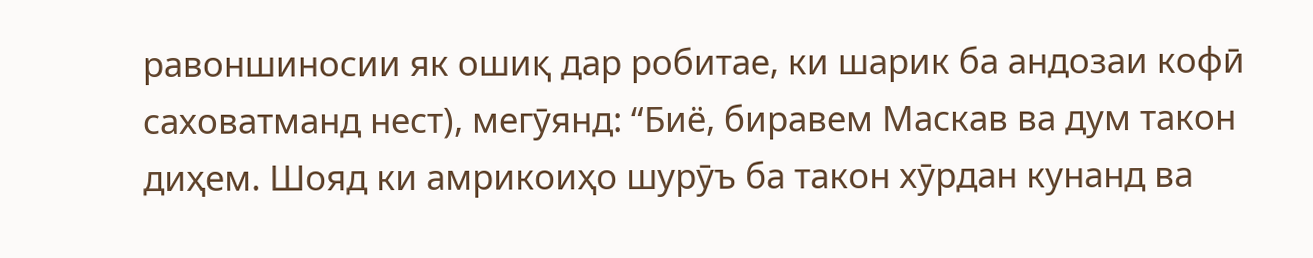равоншиносии як ошиқ дар робитае, ки шарик ба андозаи кофӣ саховатманд нест), мегӯянд: “Биё, биравем Маскав ва дум такон диҳем. Шояд ки амрикоиҳо шурӯъ ба такон хӯрдан кунанд ва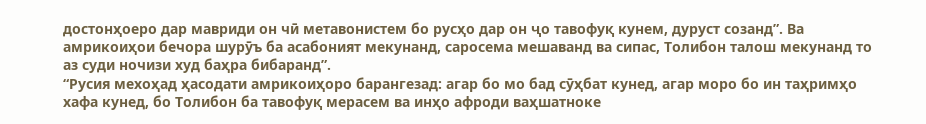достонҳоеро дар мавриди он чӣ метавонистем бо русҳо дар он ҷо тавофуқ кунем, дуруст созанд”. Ва амрикоиҳои бечора шурӯъ ба асабоният мекунанд, саросема мешаванд ва сипас, Толибон талош мекунанд то аз суди ночизи худ баҳра бибаранд”.
“Русия мехоҳад ҳасодати амрикоиҳоро барангезад: агар бо мо бад сӯҳбат кунед, агар моро бо ин таҳримҳо хафа кунед, бо Толибон ба тавофуқ мерасем ва инҳо афроди ваҳшатноке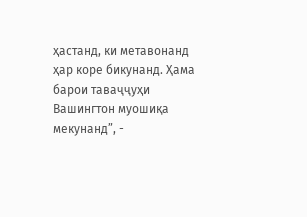ҳастанд, ки метавонанд ҳар коре бикунанд. Ҳама барои таваҷҷуҳи Вашингтон муошиқа мекунанд”, -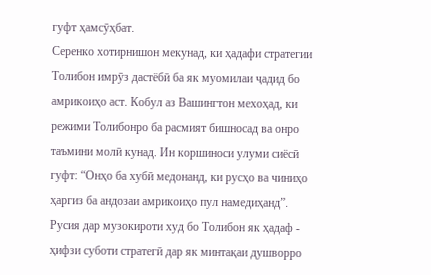гуфт ҳамсӯҳбат.
Серенко хотирнишон мекунад, ки ҳадафи стратегии Толибон имрӯз дастёбӣ ба як муомилаи ҷадид бо амрикоиҳо аст. Кобул аз Вашингтон мехоҳад, ки режими Толибонро ба расмият бишносад ва онро таъмини молӣ кунад. Ин коршиноси улуми сиёсӣ гуфт: “Онҳо ба хубӣ медонанд, ки русҳо ва чиниҳо ҳаргиз ба андозаи амрикоиҳо пул намедиҳанд”.
Русия дар музокироти худ бо Толибон як ҳадаф - ҳифзи суботи стратегӣ дар як минтақаи душворро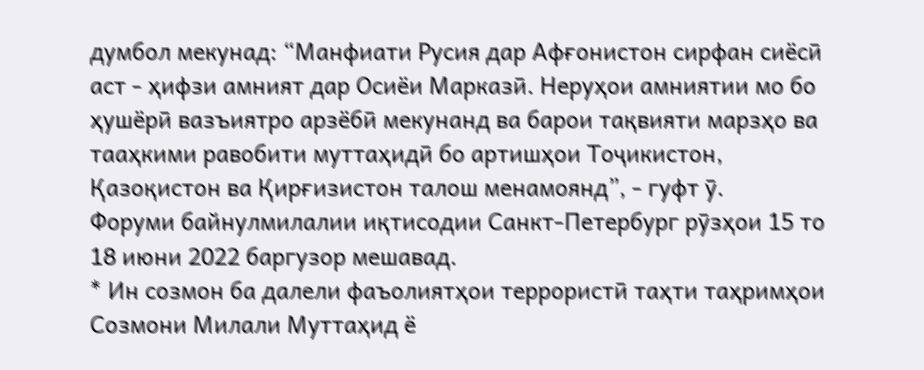думбол мекунад: “Манфиати Русия дар Афғонистон сирфан сиёсӣ аст - ҳифзи амният дар Осиёи Марказӣ. Неруҳои амниятии мо бо ҳушёрӣ вазъиятро арзёбӣ мекунанд ва барои тақвияти марзҳо ва тааҳкими равобити муттаҳидӣ бо артишҳои Тоҷикистон, Қазоқистон ва Қирғизистон талош менамоянд”, - гуфт ӯ.
Форуми байнулмилалии иқтисодии Санкт-Петербург рӯзҳои 15 то 18 июни 2022 баргузор мешавад.
* Ин созмон ба далели фаъолиятҳои террористӣ таҳти таҳримҳои Созмони Милали Муттаҳид ё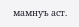мамнуъ аст.